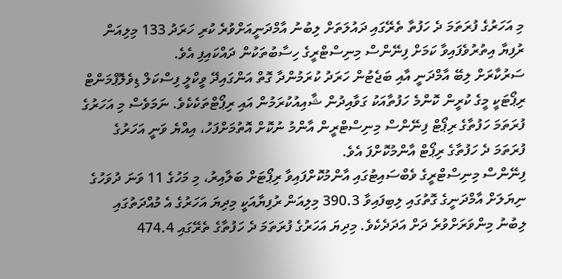މި އަހަރުގެ ފުރަތަމަ ދެ ހަފުތާ ތެރޭގައި ދައުލަތަށް ލިބުނު އާމްދަނީއަށްވުރެ ކުރި ހަރަދު 133 މިލިއަން ރުފިޔާ އިތުރުވެފައިވާ ކަމަށް ފިނޭންސް މިނިސްޓްރީގެ ހިސާބުތަކުން ދައްކައިފި އެވެ.
ސަރުކާރަށް ލިބޭ އާމްދަނީ އާއި ބަޖެޓުން ހަރަދު ކުރަމުންދާ ގޮތް އަންގައިދޭ ވީކްލީ ފިސްކަލް ޑިވެލޮޕްމަންޓް ރިޕޯޓަކީ މީގެ ކުރީން ކޮންމެ ހަފުތާއަކު ގަވާއިދުން ޝާއިއުކުރަމުން އައި ރިޕޯޓްތަކެކެވެ. ނަމަވެސް މި އަހަރުގެ ފުރަތަމަ ހަފުތާގެ ރިޕޯޓް ފިނޭންސް މިނިސްޓްރީން އާންމު ނުކޮށް އޮތުމަށްފަހު، އިއްޔެ ވަނީ އަހަރުގެ ފުރަތަމަ ދެ ހަފުތާގެ ރިޕޯޓް އާންމުކޮށްފަ އެވެ.
ފިނޭންސް މިނިސްޓްރީގެ ވެބްސައިޓުގައި އާންމުކޮށްފައިވާ ރިޕޯޓަށް ބަލާއިރު، މި މަހުގެ 11 ވަނަ ދުވަހުގެ ނިޔަލަށް އާމްދަނީގެ ގޮތުގައި ލިބިފައިވާ 390.3 މިލިއަން ރުފިޔާއަކީ މިދިޔަ އަހަރުގެ އެ މުއްދަތުގައި ލިބުނު މިންވަރަށްވުރެ ދަށް އަދަދެކެވެ. މިދިޔަ އަހަރުގެ ފުރަތަމަ ދެ ހަފުތާގެ ތެރޭގައި 474.4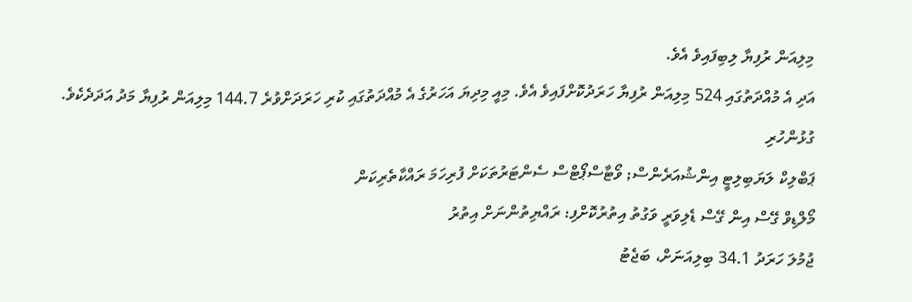މިލިއަން ރުފިޔާ ލިބިފައިވެ އެވެ.
އަދި އެ މުއްދަތުގައި 524 މިލިއަން ރުފިޔާ ހަރަދުކޮށްފައިވެ އެވެ. މިއީ މިދިޔަ އަހަރުގެ އެ މުއްދަތުގައި ކުރި ހަރަދަށްވުރެ 144.7 މިލިއަން ރުފިޔާ މަދު އަދަދެކެވެ.
ގުޅުންހުރި
ޕަބްލިކް ލަޔަބިލިޓީ އިންޝުއަރެންސް; ވޯޓާސްޕޯޓްސް ސެންޓަރުތަކަށް ފުރިހަމަ ރައްކާތެރިކަން
މޯލްޑިވް ގޭސް އިން ގޭސް ޑެލިވަރީ ވަގުތު އިތުރުކޮށްފި: ރައްޔިތުންނަށް އިތުރު
ޖުމުލަ ހަރަދު 34.1 ބިލިއަނަށް، ބަޖެޓު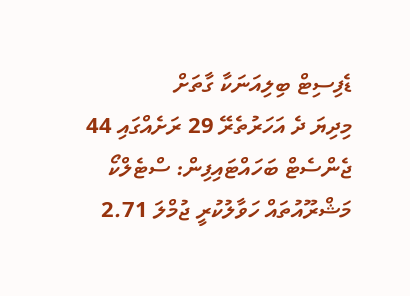ޑެފިސިޓް ބިލިއަނަކާ ގާތަށް
މިދިޔަ ދެ އަހަރުތެރޭ 29 ރަށެއްގައި 44 ޖެންސެޓް ބަހައްޓައިފިން: ސްޓެލްކޯ
މަޝްރޫއުތައް ހަވާލުކުރީ ޖުމްލަ 2.71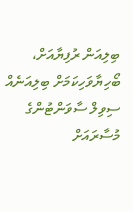ބިލިއަން ރުފިޔާއަށް، ބޯހިޔާވަހިކަމަށް ބިލިއަނެއް
ސިވިލް ސާވަންޓުންގެ މުސާރައަށް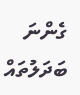ގެންނަ ބަދަލުތައް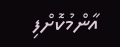އާންމުކޮށްފި